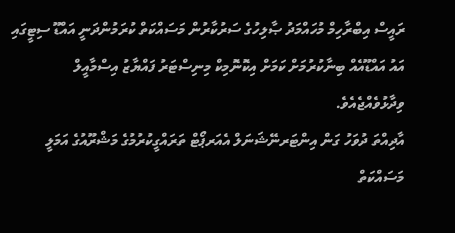ރައީސް އިބްރާހިމް މުހައްމަދު ޞާލިހުގެ ސަރުކާރުން މަސައްކަތް ކުރަމުންދަނީ އައްޑޫ ސިޓީގައި އައު އައްޑޫއެއް ބިނާކުރުމަށް ކަމަށް އިކޮނޮމިކް މިނިސްޓަރު ފައްޔާޒު އިސްމާއީލް ވިދާޅުވެއްޖެއެވެ.
އާދިއްތަ ދުވަހު ގަން އިންޓަރނޭޝަނަލް އެއަރޕޯޓް ތަރައްގީކުރުމުގެ މަޝްރޫއުގެ އަމަލީ މަސައްކަތް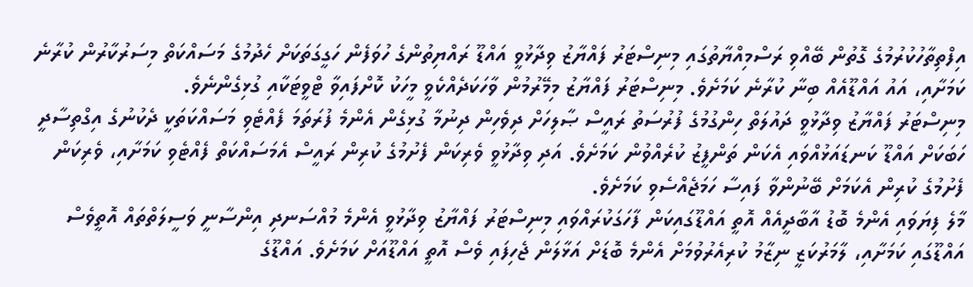އިފްތިތާހުކުރުމުގެ ގޮތުން ބޭއްވި ރަސްމިއްޔާތުގައި މިނިސްޓަރު ފައްޔާޒު ވިދާޅުވީ އައްޑޫ ރައްޔިތުންގެ ހުވަފެން ހަގީގަތަކަށް ހެދުމުގެ މަސައްކަތް މިސަރުކާރުން ކުރާނެ ކަމަށާއި، އައު އައްޑޫއެއް ބިނާ ކުރާނެ ކަމަށެވެ. މިނިސްޓަރު ފައްޔާޒު މިމޭރުމުން ވާހަކަދެއްކެވީ މީހަކު ކޮށްފައިވާ ޓްވީޓަކާއި ގުޅިގެންނެވެ.
މިނިސްޓަރު ފައްޔާޒު ވިދާޅުވީ ދައުލަތް ހިންގުމުގެ ފުރުސަތު ރައީސް ޞާލިހަށް ދިވެހިން ދިނުމާ ގުޅިގެން އެންމެ ފުރަތަމަ ފެއްޓެވި މަސައްކަތަކީ ދެކުނުގެ އިގްތިސާދީ ހަބަކަށް އައްޑޫ ކަނޑައަޅުއްވައި އެކަން ތަންފީޒު ކުރެއްވުން ކަމަށެވެ. އަދި ވިދާޅުވީ ވެރިކަން ފެށުމުގެ ކުރިން ރައީސް އެމަސައްކަތް ފެއްޓެވި ކަމަށާއި، ވެރިކަން ފެށުމުގެ ކުރިން އެކަމަށް ބޭނުންވާ ފައިސާ ހަމަޖެއްސެވި ކަމަށެވެ.
މާލެ ފިޔަވައި އެންމެ ބޮޑު އާބާދީއެއް އޮތީ އައްޑޫގައިކަން ފާހަގަކުރައްވައި މިނިސްޓަރު ފައްޔާޒު ވިދާޅުވީ އެންމެ މުއްސަނދި އިންސާނީ ވަސީލަތްތައް އޮތީވެސް އައްޑޫގައި ކަމަށާއި، ލާމަރުކަޒީ ނިޒާމު ކުރިއެރުވުމަށް އެންމެ ބޮޑަށް އަޅާލަން ޖެހިފައި ވެސް އޮތީ އައްޑޫއަށް ކަމަށެވެ. އައްޑޫގެ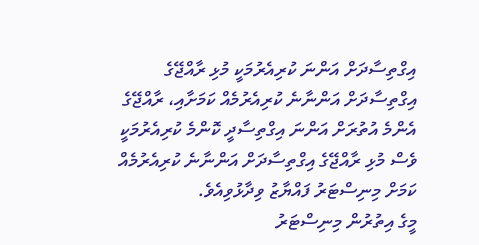އިގްތިސާދަށް އަންނަ ކުރިއެރުމަކީ މުޅި ރާއްޖޭގެ އިގްތިސާދަށް އަންނާނެ ކުރިއެރުމެއް ކަމަށާއި، ރާއްޖޭގެ އެންމެ އުތުރަށް އަންނަ އިގްތިސާދީ ކޮންމެ ކުރިއެރުމަކީ ވެސް މުޅި ރާއްޖޭގެ އިގްތިސާދަށް އަންނާނެ ކުރިއެރުމެއް ކަމަށް މިނިސްޓަރު ފައްޔާޒު ވިދާޅުވިއެވެ.
މީގެ އިތުރުން މިނިސްޓަރު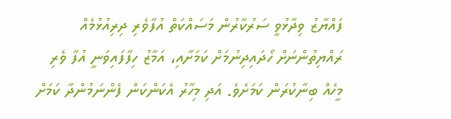ފައްޔާޒު ވިދާޅުވީ ސަރުކާރުން މަސައްކަތް އުފާވެރި ދިރިއުޅުމެއް ރައްޔިތުންނަށް ހޯދައިދިނުމަށް ކަމަށާއި، އަމާޒު ހިފާފައިވަނީ އުފާ ވެރި މީހެއް ބިނާކުރަން ކަމަށެވެ. އަދި މިހާރު އެކަންކަން ފެންނަމުންދާ ކަމަށް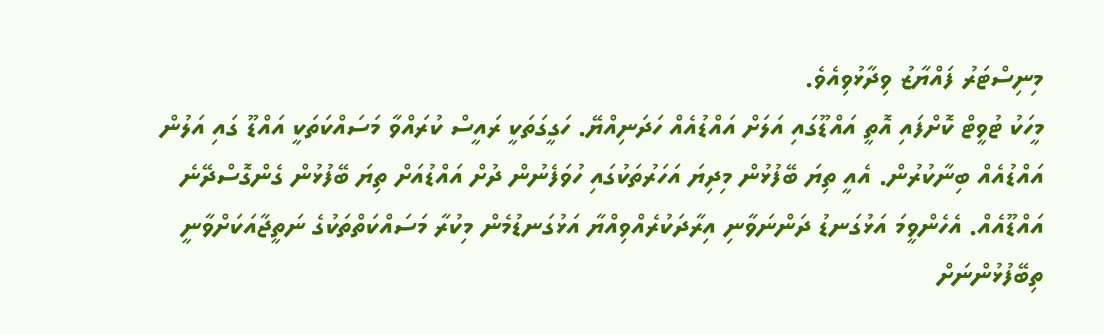މިނިސްޓަރު ފައްޔާޒު ވިދާޅުވިއެވެ.
މީހަކު ޓުވީޓް ކޮށްފައި އޮތީ އައްޑޫގައި އަލަށް އައްޑުއެއް ހަދަނިއްޔޭ. ހަގީގަތަކީ ރައީސް ކުރައްވާ މަސައްކަތަކީ އައްޑޫ ގައި އަލުން އައްޑުއެއް ބިނާކުރުން. އެއީ ތިޔަ ބޭފުޅުން މިދިޔަ އަހަރުތަކުގައި ހުވަފެނުން ދުށް އައްޑުއަށް ތިޔަ ބޭފުޅުން ގެންގޮސްދޭނެ އައްޑޫއެއް. އެހެންވީމަ އަޅުގަނޑު ދަންނަވާނި އިރާދަކުރެއްވިއްޔާ އަޅުގަނޑުމެން މިކުރާ މަސައްކަތްތަކުގެ ނަތީޖާއަކަށްވާނީ ތިބޭފުޅުންނަށް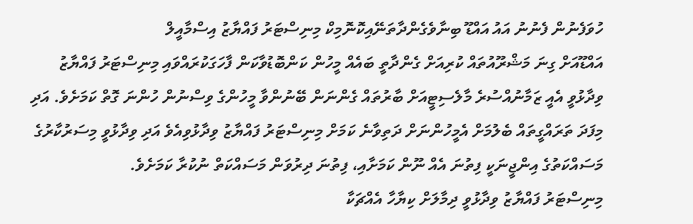ހުވަފެނުން ފެނުނު އައު އައްޑޫ ބިނާވެގެންދާތަނޭއިކޮނޮމިކް މިނިސްޓަރު ފައްޔާޒު އިސްމާއީލް
އައްޑޫއަށް ގިނަ މަޝްރޫއުތައް ކުރިއަށް ގެންދާތީ ބައެއް މީހުން ކަންބޮޑުވާކަން ފާހަގަކުރައްވައި މިނިސްޓަރު ފައްޔާޒު ވިދާޅުވީ އެއީ ޒަމާނުއްސުރެ މާލެސިޓީއަށް ބާރުތައް ގެންނަން ބޭނުންވާ މީހުންގެ ވިސްނުން ހުންނަ ގޮތް ކަމަށެވެ. އަދި މިފަދަ ތަރައްގީތައް ބެލުމަށް އެމީހުންނަށް ދަތިވާނެ ކަމަށް މިނިސްޓަރު ފައްޔާޒު ވިދާޅުވިއެވެ އަދި ވިދާޅުވީ މިސަރުކާރުގެ މަސައްކަތުގެ އިންޖީނަކީ ފިތުނަ އެއް ނޫން ކަމަށާއި، ފިތުނަ ދިރުވަން މަސައްކަތް ނުކުރާ ކަމަށެވެ.
މިނިސްޓަރު ފައްޔާޒު ވިދާޅުވީ ދިމާލަށް ކިޔާހާ އެއްޗަކާ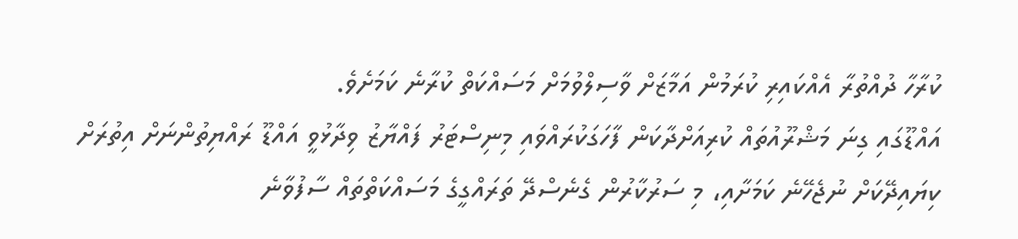ކުރާހާ ދުއްތުރާ އެއްކައިރި ކުރަމުން އަމާޒަށް ވާސިލްވުމަށް މަސައްކަތް ކުރާނެ ކަމަށެވެ.
އައްޑޫގައި ގިނަ މަޝްރޫއުތައް ކުރިއަށްދާކަން ފާހަގަކުރައްވައި މިނިސްޓަރު ފައްޔާޒު ވިދާޅުވީ އައްޑޫ ރައްޔިތުންނަށް އިތުރަށް ކިޔައިދޭކަށް ނުޖެހޭނެ ކަމަށާއި، މި ސަރުކާރުން ގެނެސްދޭ ތަރައްގީގެ މަސައްކަތްތައް ސާފުވާނެ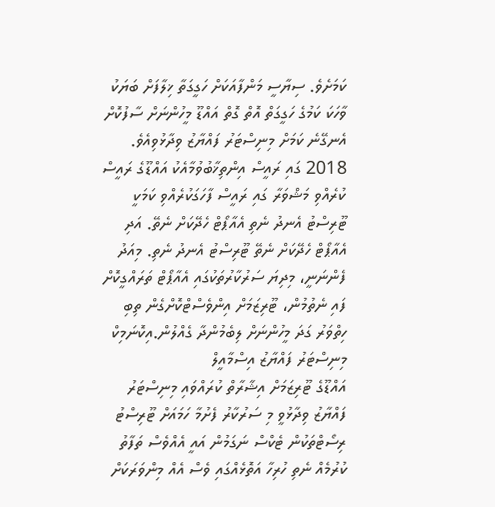ކަމަށެވެ. ސިޔާސީ މަންފާއަކަށް ހަގީގަތާ ޚިލާފަށް ބަޔަކު ވާހަކަ ކަމުގެ ހަގީގަތް އޮތް ގޮތް އައްޑޫ މީހުންނަށް ސާފުކޮށް އެނގޭނެ ކަމަށް މިނިސްޓަރު ފައްޔާޒު ވިދާޅުވިއެވެ.
2018 ގައި ރައީސް އިންތިޚާބުވުމާއެކު އައްޑޫގެ ރައީސް ކުރެއްވި މަޝްވަރާ ގައި ރައީސް ފާހަގަކުރެއްވި ކަމަކީ ޓޫރިސްޓު އެނދު ނެތި އެއާޕޯޓް ހެދޭކަށް ނެތޭ. އަދި އެއާޕޯޓް ހެދޭކަށް ނެތޭ ޓޫރިސްޓު އެނދު ނެތި. މިއަދު ފެންނަނީ، މިދިޔަ ސަރުކާރުތަކުގައި އެއާޕޯޓް ތަރައްގީކޮށް ފައި ނެތުމުން، ޓޫރިޒަމަށް އިންވެސްޓްކޮށްގެން ތިބި ހިތްވަރު ގަދަ މީހުންނަށް ލިބެމުންދާ ގެއްލުން.އިކޮނަމިކް މިނިސްޓަރު ފައްޔާޒު އިސްމާއީލް
އައްޑޫގެ ޓޫރިޒަމަށް އިޝާރާތް ކުރައްވައި މިނިސްޓަރު ފައްޔާޒު ވިދާޅުވީ މި ސަރުކާރު ފެށުމާ ހަމައަށް ޓޫރިސްޓު ރިސޯޓްތަކުން ޓެކްސް ނަގަމުން އައީ އެއްވެސް ތަފާތު ކުރުމެއް ނެތި ހުރިހާ އަތޮޅެއްގައި ވެސް އެއް މިންވަރަކަށް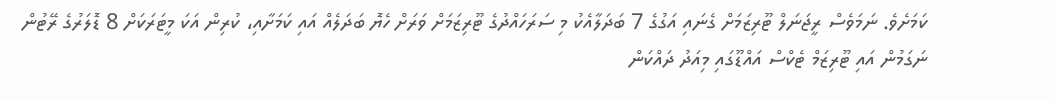ކަމަށެވެ. ނަމަވެސް ރީޖަނަލް ޓޫރިޒަމަށް ގެނައި އަގުގެ 7 ބަދަލާއެކު މި ސަރަހައްދުގެ ޓޫރިޒަމަށް ވަރަށް ހެޔޮ ބަދަލެއް އައި ކަމަށާއި، ކުރިން އަކަ މީޓަރަކަށް 8 ޑޮލަރުގެ ރޭޓުން ނަގަމުން އައި ޓޫރިޒަމް ޓެކްސް އައްޑޫގައި މިއަދު ދައްކަން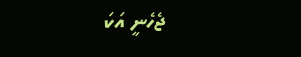ޖެހެނީ އަކަ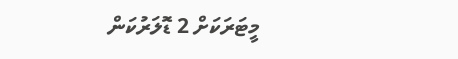މީޓަރަކަށް 2 ޑޮލަރުކަން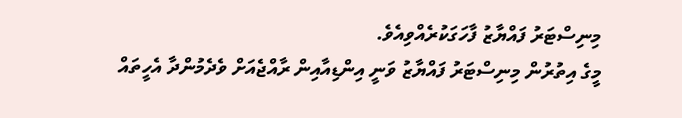މިނިސްޓަރު ފައްޔާޒު ފާހަގަކުރެއްވިއެވެ.
މީގެ އިތުރުން މިނިސްޓަރު ފައްޔާޒު ވަނީ އިންޑިއާއިން ރާއްޖެއަށް ވެދެމުންދާ އެހީތައް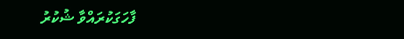ފާހަގަކުރައްވާ ޝުކުރު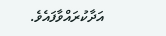އަދާކުރައްވާފައެވެ.